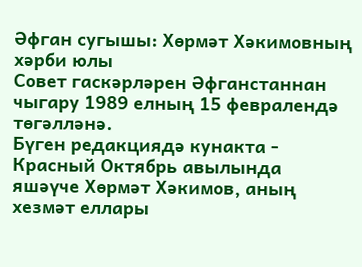Әфган сугышы: Хөрмәт Хәкимовның хәрби юлы
Совет гаскәрләрен Әфганстаннан чыгару 1989 елның 15 февралендә төгәлләнә.
Бүген редакциядә кунакта - Красный Октябрь авылында яшәүче Хөрмәт Хәкимов, аның хезмәт еллары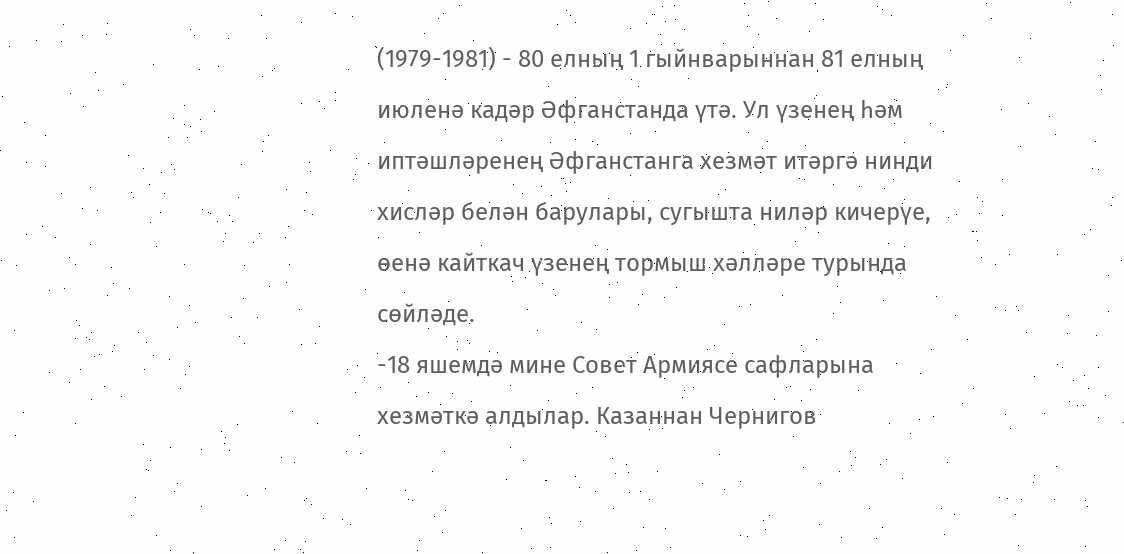(1979-1981) - 80 елның 1 гыйнварыннан 81 елның июленә кадәр Әфганстанда үтә. Ул үзенең һәм иптәшләренең Әфганстанга хезмәт итәргә нинди хисләр белән барулары, сугышта ниләр кичерүе, өенә кайткач үзенең тормыш хәлләре турында сөйләде.
-18 яшемдә мине Совет Армиясе сафларына хезмәткә алдылар. Казаннан Чернигов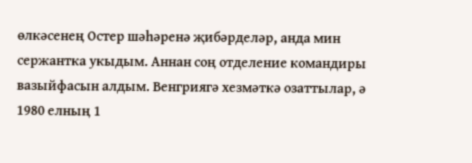өлкәсенең Остер шәһәренә җибәрделәр, анда мин сержантка укыдым. Аннан соң отделение командиры вазыйфасын алдым. Венгриягә хезмәткә озаттылар, ә 1980 елның 1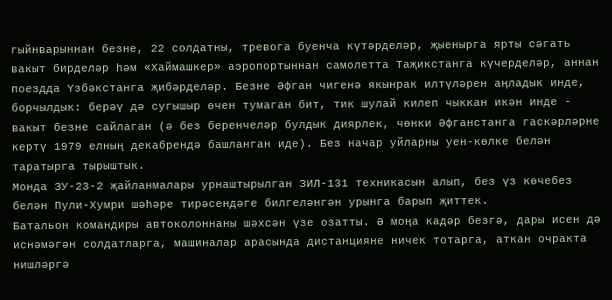гыйнварыннан безне, 22 солдатны, тревога буенча күтәрделәр, җыенырга ярты сәгать вакыт бирделәр һәм «Хаймашкер» аэропортыннан самолетта Таҗикстанга күчерделәр, аннан поездда Үзбәкстанга җибәрделәр. Безне Әфган чигенә якынрак илтүләрен аңладык инде, борчылдык: берәү дә сугышыр өчен тумаган бит, тик шулай килеп чыккан икән инде - вакыт безне сайлаган (ә без беренчеләр булдык диярлек, чөнки Әфганстанга гаскәрләрне кертү 1979 елның декабрендә башланган иде). Без начар уйларны уен-көлке белән таратырга тырыштык.
Монда ЗУ-23-2 җайланмалары урнаштырылган ЗИЛ-131 техникасын алып, без үз көчебез белән Пули-Хумри шәһәре тирәсендәге билгеләнгән урынга барып җиттек.
Батальон командиры автоколоннаны шәхсән үзе озатты. Ә моңа кадәр безгә, дары исен дә иснәмәгән солдатларга, машиналар арасында дистанцияне ничек тотарга, аткан очракта нишләргә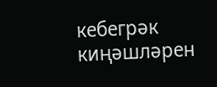кебегрәк киңәшләрен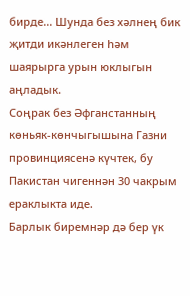бирде... Шунда без хәлнең бик җитди икәнлеген һәм шаярырга урын юклыгын аңладык.
Соңрак без Әфганстанның көньяк-көнчыгышына Газни провинциясенә күчтек, бу Пакистан чигеннән 30 чакрым ераклыкта иде.
Барлык биремнәр дә бер үк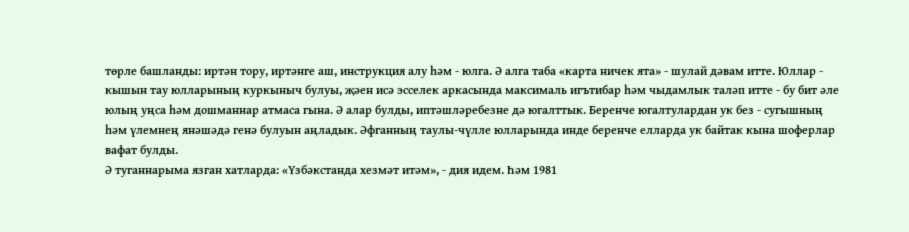төрле башланды: иртән тору, иртәнге аш, инструкция алу һәм - юлга. Ә алга таба «карта ничек ята» - шулай дәвам итте. Юллар - кышын тау юлларының куркыныч булуы, җәен исә эсселек аркасында максималь игътибар һәм чыдамлык таләп итте - бу бит әле юлың уңса һәм дошманнар атмаса гына. Ә алар булды, иптәшләребезне дә югалттык. Беренче югалтулардан ук без - сугышның һәм үлемнең янәшәдә генә булуын аңладык. Әфганның таулы-чүлле юлларында инде беренче елларда ук байтак кына шоферлар вафат булды.
Ә туганнарыма язган хатларда: «Үзбәкстанда хезмәт итәм», - дия идем. Һәм 1981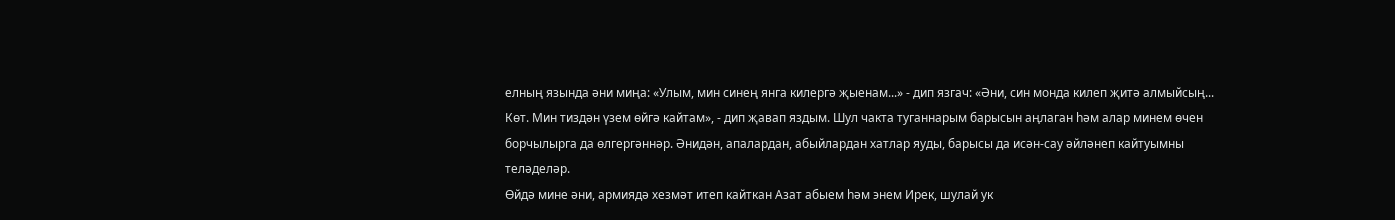елның язында әни миңа: «Улым, мин синең янга килергә җыенам...» - дип язгач: «Әни, син монда килеп җитә алмыйсың... Көт. Мин тиздән үзем өйгә кайтам», - дип җавап яздым. Шул чакта туганнарым барысын аңлаган һәм алар минем өчен борчылырга да өлгергәннәр. Әнидән, апалардан, абыйлардан хатлар яуды, барысы да исән-сау әйләнеп кайтуымны теләделәр.
Өйдә мине әни, армиядә хезмәт итеп кайткан Азат абыем һәм энем Ирек, шулай ук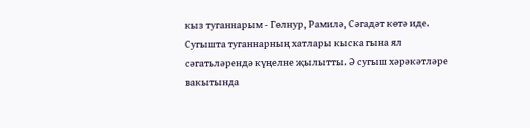кыз туганнарым - Гөлнур, Рамилә, Сәгадәт көтә иде.
Сугышта туганнарның хатлары кыска гына ял сәгатьләрендә күңелне җылытты. Ә сугыш хәрәкәтләре вакытында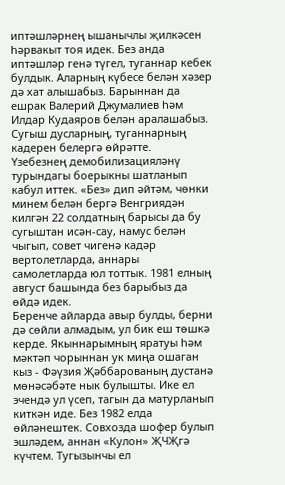иптәшләрнең ышанычлы җилкәсен һәрвакыт тоя идек. Без анда иптәшләр генә түгел, туганнар кебек булдык. Аларның күбесе белән хәзер дә хат алышабыз. Барыннан да ешрак Валерий Джумалиев һәм Илдар Кудаяров белән аралашабыз. Сугыш дусларның, туганнарның кадерен белергә өйрәтте.
Үзебезнең демобилизацияләнү турындагы боерыкны шатланып кабул иттек. «Без» дип әйтәм, чөнки минем белән бергә Венгриядән килгән 22 солдатның барысы да бу сугыштан исән-сау, намус белән чыгып, совет чигенә кадәр вертолетларда, аннары самолетларда юл тоттык. 1981 елның август башында без барыбыз да өйдә идек.
Беренче айларда авыр булды, берни дә сөйли алмадым, ул бик еш төшкә керде. Якыннарымның яратуы һәм мәктәп чорыннан ук миңа ошаган кыз - Фәүзия Җәббарованың дустанә мөнәсәбәте нык булышты. Ике ел эчендә ул үсеп, тагын да матурланып киткән иде. Без 1982 елда өйләнештек. Совхозда шофер булып эшләдем, аннан «Кулон» ҖЧҖгә күчтем. Тугызынчы ел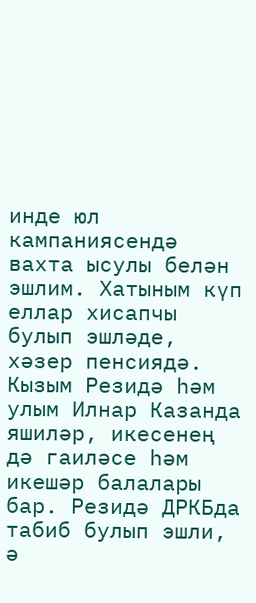инде юл кампаниясендә вахта ысулы белән эшлим. Хатыным күп еллар хисапчы булып эшләде, хәзер пенсиядә.
Кызым Резидә һәм улым Илнар Казанда яшиләр, икесенең дә гаиләсе һәм икешәр балалары бар. Резидә ДРКБда табиб булып эшли, ә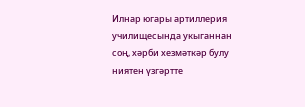Илнар югары артиллерия училищесында укыганнан соң, хәрби хезмәткәр булу ниятен үзгәртте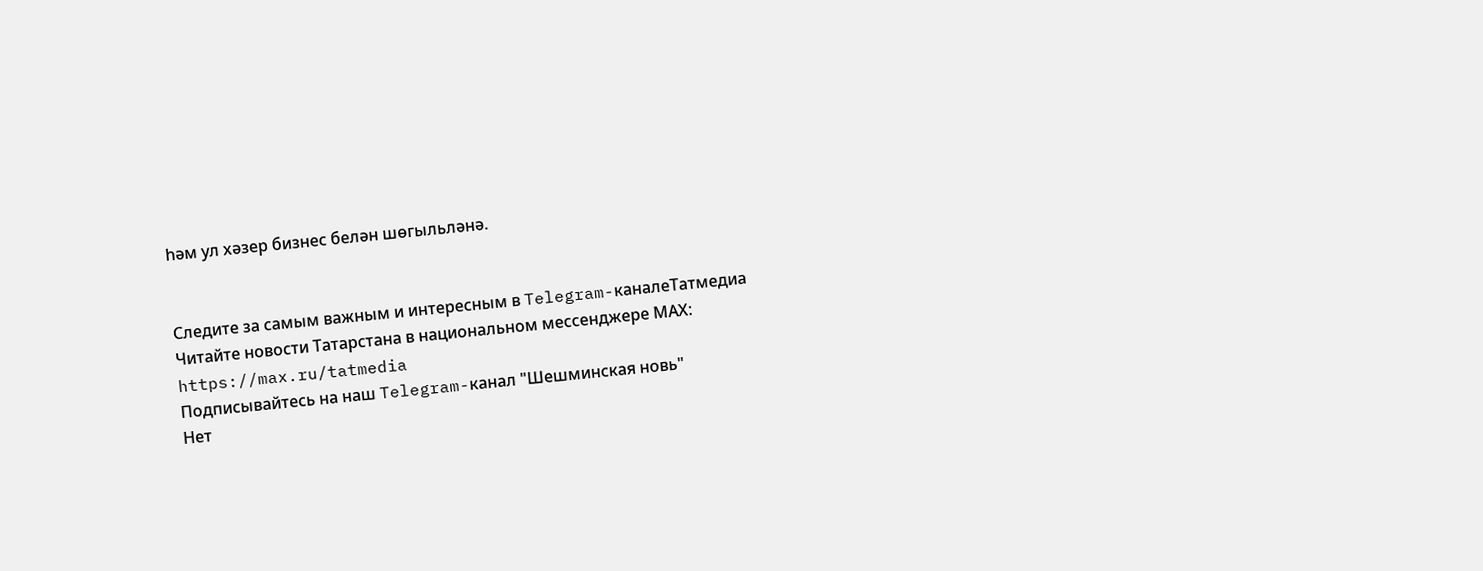һәм ул хәзер бизнес белән шөгыльләнә.


Следите за самым важным и интересным в Telegram-каналеТатмедиа
Читайте новости Татарстана в национальном мессенджере MАХ: https://max.ru/tatmedia
Подписывайтесь на наш Telegram-канал "Шешминская новь"
Нет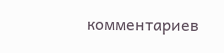комментариев